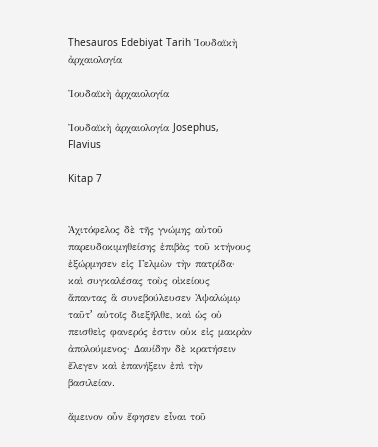Thesauros Edebiyat Tarih Ἰουδαϊκὴ ἀρχαιολογία

Ἰουδαϊκὴ ἀρχαιολογία

Ἰουδαϊκὴ ἀρχαιολογία Josephus, Flavius

Kitap 7


Ἀχιτόφελος δὲ τῆς γνώμης αὐτοῦ παρευδοκιμηθείσης ἐπιβὰς τοῦ κτήνους ἐξώρμησεν εἰς Γελμὼν τὴν πατρίδα· καὶ συγκαλέσας τοὺς οἰκείους ἅπαντας ἃ συνεβούλευσεν Ἀψαλώμῳ ταῦτʼ αὐτοῖς διεξῆλθε, καὶ ὡς οὐ πεισθεὶς φανερός ἐστιν οὐκ εἰς μακρὰν ἀπολούμενος· Δαυίδην δὲ κρατήσειν ἔλεγεν καὶ ἐπανήξειν ἐπὶ τὴν βασιλείαν.

ἄμεινον οὖν ἔφησεν εἶναι τοῦ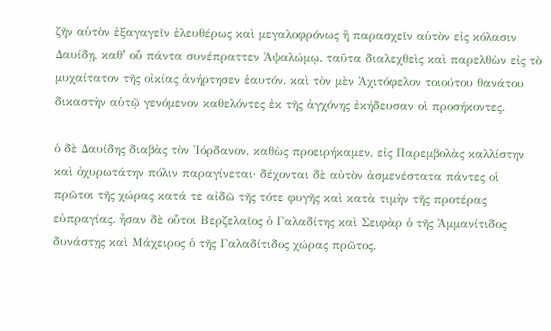ζῆν αὑτὸν ἐξαγαγεῖν ἐλευθέρως καὶ μεγαλοφρόνως ἢ παρασχεῖν αὑτὸν εἰς κόλασιν Δαυίδῃ, καθʼ οὗ πάντα συνέπραττεν Ἀψαλώμῳ. ταῦτα διαλεχθεὶς καὶ παρελθὼν εἰς τὸ μυχαίτατον τῆς οἰκίας ἀνήρτησεν ἑαυτόν. καὶ τὸν μὲν Ἀχιτόφελον τοιούτου θανάτου δικαστὴν αὑτῷ γενόμενον καθελόντες ἐκ τῆς ἀγχόνης ἐκήδευσαν οἱ προσήκοντες.

ὁ δὲ Δαυίδης διαβὰς τὸν Ἰόρδανον, καθὼς προειρήκαμεν, εἰς Παρεμβολὰς καλλίστην καὶ ὀχυρωτάτην πόλιν παραγίνεται· δέχονται δὲ αὐτὸν ἀσμενέστατα πάντες οἱ πρῶτοι τῆς χώρας κατά τε αἰδῶ τῆς τότε φυγῆς καὶ κατὰ τιμὴν τῆς προτέρας εὐπραγίας. ἦσαν δὲ οὗτοι Βερζελαῖος ὁ Γαλαδίτης καὶ Σειφὰρ ὁ τῆς Ἀμμανίτιδος δυνάστῃς καὶ Μάχειρος ὁ τῆς Γαλαδίτιδος χώρας πρῶτος.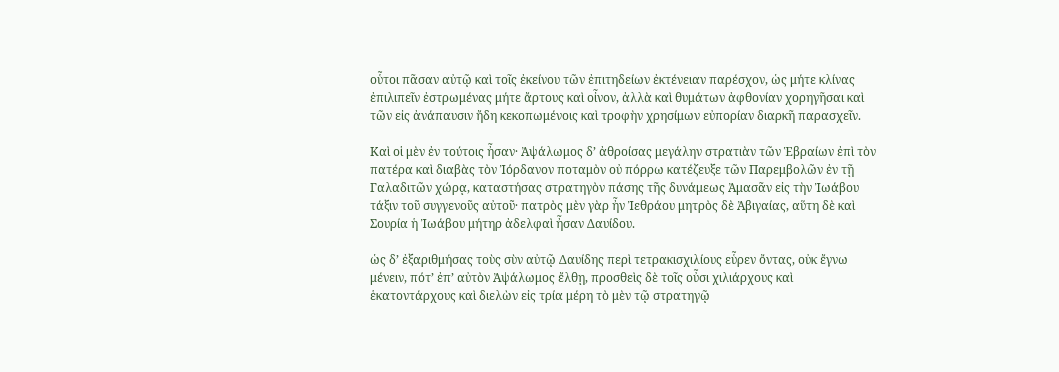οὗτοι πᾶσαν αὐτῷ καὶ τοῖς ἐκείνου τῶν ἐπιτηδείων ἐκτένειαν παρέσχον, ὡς μήτε κλίνας ἐπιλιπεῖν ἐστρωμένας μήτε ἄρτους καὶ οἶνον, ἀλλὰ καὶ θυμάτων ἀφθονίαν χορηγῆσαι καὶ τῶν εἰς ἀνάπαυσιν ἤδη κεκοπωμένοις καὶ τροφὴν χρησίμων εὐπορίαν διαρκῆ παρασχεῖν.

Καὶ οἱ μὲν ἐν τούτοις ἦσαν· Ἀψάλωμος δʼ ἀθροίσας μεγάλην στρατιὰν τῶν Ἑβραίων ἐπὶ τὸν πατέρα καὶ διαβὰς τὸν Ἰόρδανον ποταμὸν οὐ πόρρω κατέζευξε τῶν Παρεμβολῶν ἐν τῇ Γαλαδιτῶν χώρᾳ, καταστήσας στρατηγὸν πάσης τῆς δυνάμεως Ἀμασᾶν εἰς τὴν Ἰωάβου τάξιν τοῦ συγγενοῦς αὐτοῦ· πατρὸς μὲν γὰρ ἦν Ἰεθράου μητρὸς δὲ Ἀβιγαίας, αὕτη δὲ καὶ Σουρία ἡ Ἰωάβου μήτηρ ἀδελφαὶ ἦσαν Δαυίδου.

ὡς δʼ ἐξαριθμήσας τοὺς σὺν αὐτῷ Δαυίδης περὶ τετρακισχιλίους εὗρεν ὄντας, οὐκ ἔγνω μένειν, πότʼ ἐπʼ αὐτὸν Ἀψάλωμος ἔλθῃ, προσθεὶς δὲ τοῖς οὖσι χιλιάρχους καὶ ἑκατοντάρχους καὶ διελὼν εἰς τρία μέρη τὸ μὲν τῷ στρατηγῷ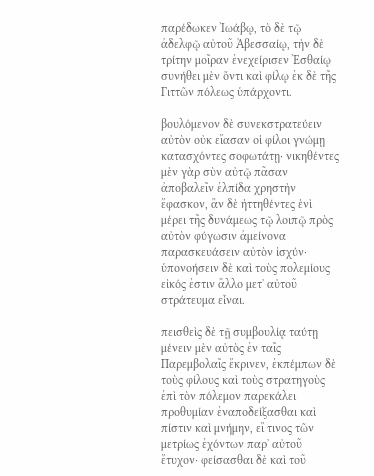παρέδωκεν Ἰωάβῳ, τὸ δὲ τῷ ἀδελφῷ αὐτοῦ Ἀβεσσαίῳ, τὴν δὲ τρίτην μοῖραν ἐνεχείρισεν Ἐσθαίῳ συνήθει μὲν ὄντι καὶ φίλῳ ἐκ δὲ τῆς Γιττῶν πόλεως ὑπάρχοντι.

βουλόμενον δὲ συνεκστρατεύειν αὐτὸν οὐκ εἴασαν οἱ φίλοι γνώμῃ κατασχόντες σοφωτάτῃ· νικηθέντες μὲν γὰρ σὺν αὐτῷ πᾶσαν ἀποβαλεῖν ἐλπίδα χρηστὴν ἔφασκον, ἂν δὲ ἡττηθέντες ἑνὶ μέρει τῆς δυνάμεως τῷ λοιπῷ πρὸς αὐτὸν φύγωσιν ἀμείνονα παρασκευάσειν αὐτὸν ἰσχύν· ὑπονοήσειν δὲ καὶ τοὺς πολεμίους εἰκός ἐστιν ἄλλο μετʼ αὐτοῦ στράτευμα εἶναι.

πεισθεὶς δὲ τῇ συμβουλίᾳ ταύτῃ μένειν μὲν αὐτὸς ἐν ταῖς Παρεμβολαῖς ἔκρινεν, ἐκπέμπων δὲ τοὺς φίλους καὶ τοὺς στρατηγοὺς ἐπὶ τὸν πόλεμον παρεκάλει προθυμίαν ἐναποδείξασθαι καὶ πίστιν καὶ μνήμην, εἴ τινος τῶν μετρίως ἐχόντων παρʼ αὐτοῦ ἔτυχον· φείσασθαι δὲ καὶ τοῦ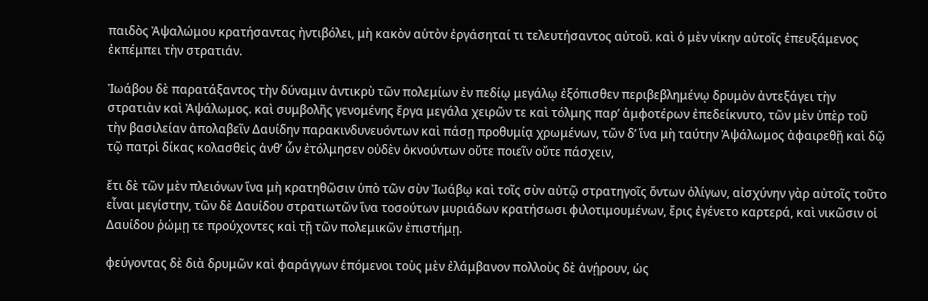παιδὸς Ἀψαλώμου κρατήσαντας ἠντιβόλει, μὴ κακὸν αὑτὸν ἐργάσηταί τι τελευτήσαντος αὐτοῦ. καὶ ὁ μὲν νίκην αὐτοῖς ἐπευξάμενος ἐκπέμπει τὴν στρατιάν.

Ἰωάβου δὲ παρατάξαντος τὴν δύναμιν ἀντικρὺ τῶν πολεμίων ἐν πεδίῳ μεγάλῳ ἐξόπισθεν περιβεβλημένῳ δρυμὸν ἀντεξάγει τὴν στρατιὰν καὶ Ἀψάλωμος. καὶ συμβολῆς γενομένης ἔργα μεγάλα χειρῶν τε καὶ τόλμης παρʼ ἀμφοτέρων ἐπεδείκνυτο, τῶν μὲν ὑπὲρ τοῦ τὴν βασιλείαν ἀπολαβεῖν Δαυίδην παρακινδυνευόντων καὶ πάσῃ προθυμίᾳ χρωμένων, τῶν δʼ ἵνα μὴ ταύτην Ἀψάλωμος ἀφαιρεθῇ καὶ δῷ τῷ πατρὶ δίκας κολασθεὶς ἀνθʼ ὧν ἐτόλμησεν οὐδὲν ὀκνούντων οὔτε ποιεῖν οὔτε πάσχειν,

ἔτι δὲ τῶν μὲν πλειόνων ἵνα μὴ κρατηθῶσιν ὑπὸ τῶν σὺν Ἰωάβῳ καὶ τοῖς σὺν αὐτῷ στρατηγοῖς ὄντων ὀλίγων, αἰσχύνην γὰρ αὐτοῖς τοῦτο εἶναι μεγίστην, τῶν δὲ Δαυίδου στρατιωτῶν ἵνα τοσούτων μυριάδων κρατήσωσι φιλοτιμουμένων, ἔρις ἐγένετο καρτερά, καὶ νικῶσιν οἱ Δαυίδου ῥώμῃ τε προύχοντες καὶ τῇ τῶν πολεμικῶν ἐπιστήμῃ.

φεύγοντας δὲ διὰ δρυμῶν καὶ φαράγγων ἑπόμενοι τοὺς μὲν ἐλάμβανον πολλοὺς δὲ ἀνῄρουν, ὡς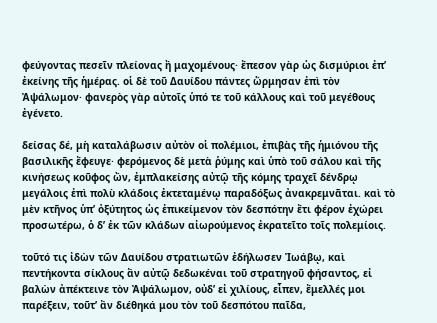φεύγοντας πεσεῖν πλείονας ἢ μαχομένους· ἔπεσον γὰρ ὡς δισμύριοι ἐπʼ ἐκείνης τῆς ἡμέρας. οἱ δὲ τοῦ Δαυίδου πάντες ὥρμησαν ἐπὶ τὸν Ἀψάλωμον· φανερὸς γὰρ αὐτοῖς ὑπό τε τοῦ κάλλους καὶ τοῦ μεγέθους ἐγένετο.

δείσας δέ, μὴ καταλάβωσιν αὐτὸν οἱ πολέμιοι, ἐπιβὰς τῆς ἡμιόνου τῆς βασιλικῆς ἔφευγε· φερόμενος δὲ μετὰ ῥύμης καὶ ὑπὸ τοῦ σάλου καὶ τῆς κινήσεως κοῦφος ὤν, ἐμπλακείσης αὐτῷ τῆς κόμης τραχεῖ δένδρῳ μεγάλοις ἐπὶ πολὺ κλάδοις ἐκτεταμένῳ παραδόξως ἀνακρεμνᾶται. καὶ τὸ μὲν κτῆνος ὑπʼ ὀξύτητος ὡς ἐπικείμενον τὸν δεσπότην ἔτι φέρον ἐχώρει προσωτέρω, ὁ δʼ ἐκ τῶν κλάδων αἰωρούμενος ἐκρατεῖτο τοῖς πολεμίοις.

τοῦτό τις ἰδὼν τῶν Δαυίδου στρατιωτῶν ἐδήλωσεν Ἰωάβῳ, καὶ πεντήκοντα σίκλους ἂν αὐτῷ δεδωκέναι τοῦ στρατηγοῦ φήσαντος, εἰ βαλὼν ἀπέκτεινε τὸν Ἀψάλωμον, οὐδʼ εἰ χιλίους, εἶπεν, ἔμελλές μοι παρέξειν, τοῦτʼ ἂν διέθηκά μου τὸν τοῦ δεσπότου παῖδα,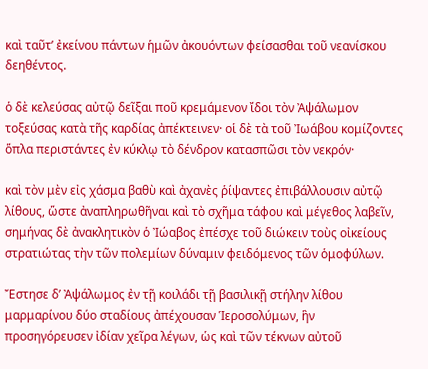καὶ ταῦτʼ ἐκείνου πάντων ἡμῶν ἀκουόντων φείσασθαι τοῦ νεανίσκου δεηθέντος.

ὁ δὲ κελεύσας αὐτῷ δεῖξαι ποῦ κρεμάμενον ἴδοι τὸν Ἀψάλωμον τοξεύσας κατὰ τῆς καρδίας ἀπέκτεινεν· οἱ δὲ τὰ τοῦ Ἰωάβου κομίζοντες ὅπλα περιστάντες ἐν κύκλῳ τὸ δένδρον κατασπῶσι τὸν νεκρόν·

καὶ τὸν μὲν εἰς χάσμα βαθὺ καὶ ἀχανὲς ῥίψαντες ἐπιβάλλουσιν αὐτῷ λίθους, ὥστε ἀναπληρωθῆναι καὶ τὸ σχῆμα τάφου καὶ μέγεθος λαβεῖν, σημήνας δὲ ἀνακλητικὸν ὁ Ἰώαβος ἐπέσχε τοῦ διώκειν τοὺς οἰκείους στρατιώτας τὴν τῶν πολεμίων δύναμιν φειδόμενος τῶν ὁμοφύλων.

Ἔστησε δʼ Ἀψάλωμος ἐν τῇ κοιλάδι τῇ βασιλικῇ στήλην λίθου μαρμαρίνου δύο σταδίους ἀπέχουσαν Ἱεροσολύμων, ἣν προσηγόρευσεν ἰδίαν χεῖρα λέγων, ὡς καὶ τῶν τέκνων αὐτοῦ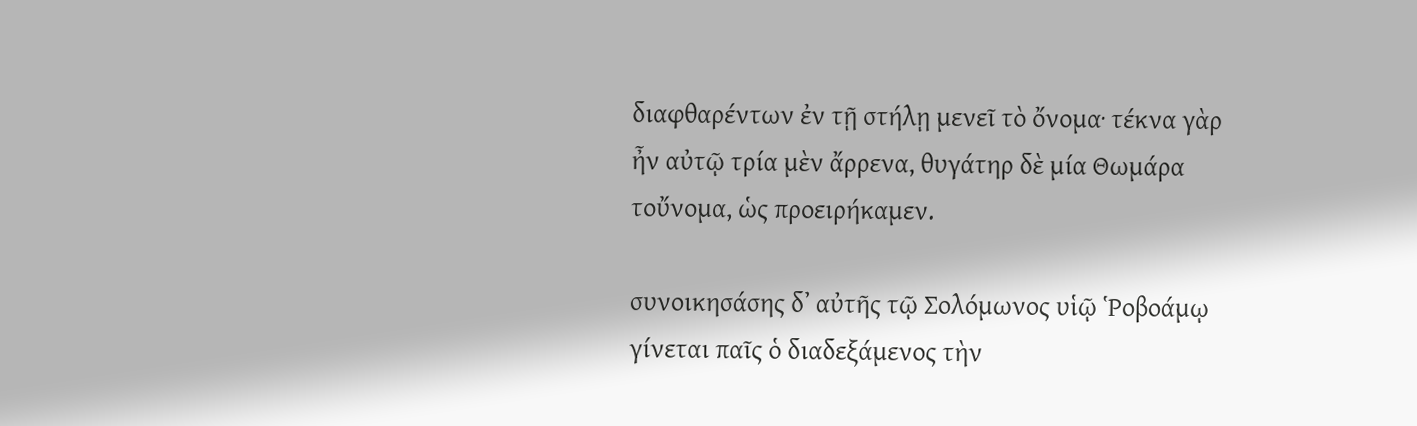διαφθαρέντων ἐν τῇ στήλῃ μενεῖ τὸ ὄνομα· τέκνα γὰρ ἦν αὐτῷ τρία μὲν ἄρρενα, θυγάτηρ δὲ μία Θωμάρα τοὔνομα, ὡς προειρήκαμεν.

συνοικησάσης δʼ αὐτῆς τῷ Σολόμωνος υἱῷ Ῥοβοάμῳ γίνεται παῖς ὁ διαδεξάμενος τὴν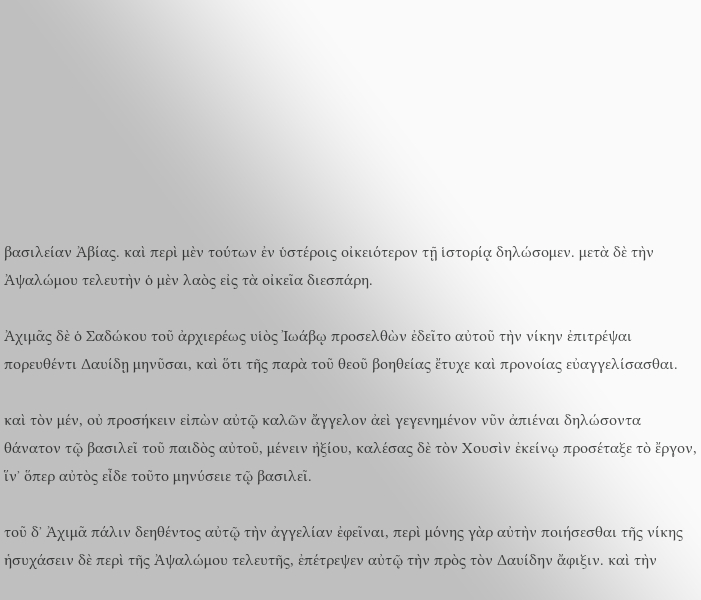βασιλείαν Ἀβίας. καὶ περὶ μὲν τούτων ἐν ὑστέροις οἰκειότερον τῇ ἱστορίᾳ δηλώσομεν. μετὰ δὲ τὴν Ἀψαλώμου τελευτὴν ὁ μὲν λαὸς εἰς τὰ οἰκεῖα διεσπάρη.

Ἀχιμᾶς δὲ ὁ Σαδώκου τοῦ ἀρχιερέως υἱὸς Ἰωάβῳ προσελθὼν ἐδεῖτο αὐτοῦ τὴν νίκην ἐπιτρέψαι πορευθέντι Δαυίδῃ μηνῦσαι, καὶ ὅτι τῆς παρὰ τοῦ θεοῦ βοηθείας ἔτυχε καὶ προνοίας εὐαγγελίσασθαι.

καὶ τὸν μέν, οὐ προσήκειν εἰπὼν αὐτῷ καλῶν ἄγγελον ἀεὶ γεγενημένον νῦν ἀπιέναι δηλώσοντα θάνατον τῷ βασιλεῖ τοῦ παιδὸς αὐτοῦ, μένειν ἠξίου, καλέσας δὲ τὸν Χουσὶν ἐκείνῳ προσέταξε τὸ ἔργον, ἵνʼ ὅπερ αὐτὸς εἶδε τοῦτο μηνύσειε τῷ βασιλεῖ.

τοῦ δʼ Ἀχιμᾶ πάλιν δεηθέντος αὐτῷ τὴν ἀγγελίαν ἐφεῖναι, περὶ μόνης γὰρ αὐτὴν ποιήσεσθαι τῆς νίκης ἡσυχάσειν δὲ περὶ τῆς Ἀψαλώμου τελευτῆς, ἐπέτρεψεν αὐτῷ τὴν πρὸς τὸν Δαυίδην ἄφιξιν. καὶ τὴν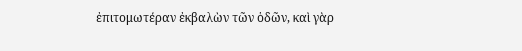ἐπιτομωτέραν ἐκβαλὼν τῶν ὁδῶν, καὶ γὰρ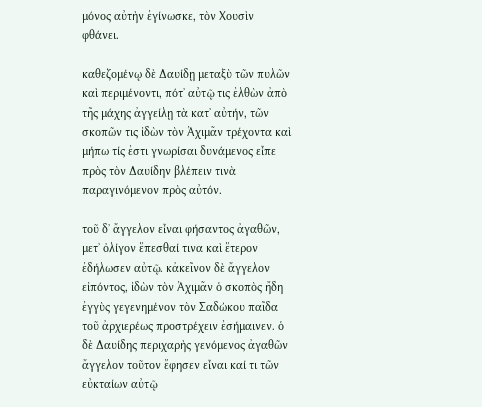μόνος αὐτὴν ἐγίνωσκε, τὸν Χουσὶν φθάνει.

καθεζομένῳ δὲ Δαυίδῃ μεταξὺ τῶν πυλῶν καὶ περιμένοντι, πότʼ αὐτῷ τις ἐλθὼν ἀπὸ τῆς μάχης ἀγγείλῃ τὰ κατʼ αὐτήν, τῶν σκοπῶν τις ἰδὼν τὸν Ἀχιμᾶν τρέχοντα καὶ μήπω τίς ἐστι γνωρίσαι δυνάμενος εἶπε πρὸς τὸν Δαυίδην βλέπειν τινὰ παραγινόμενον πρὸς αὐτόν.

τοῦ δʼ ἄγγελον εἶναι φήσαντος ἀγαθῶν, μετʼ ὀλίγον ἕπεσθαί τινα καὶ ἕτερον ἐδήλωσεν αὐτῷ. κἀκεῖνον δὲ ἄγγελον εἰπόντος, ἰδὼν τὸν Ἀχιμᾶν ὁ σκοπὸς ἤδη ἐγγὺς γεγενημένον τὸν Σαδώκου παῖδα τοῦ ἀρχιερέως προστρέχειν ἐσήμαινεν. ὁ δὲ Δαυίδης περιχαρὴς γενόμενος ἀγαθῶν ἄγγελον τοῦτον ἔφησεν εἶναι καί τι τῶν εὐκταίων αὐτῷ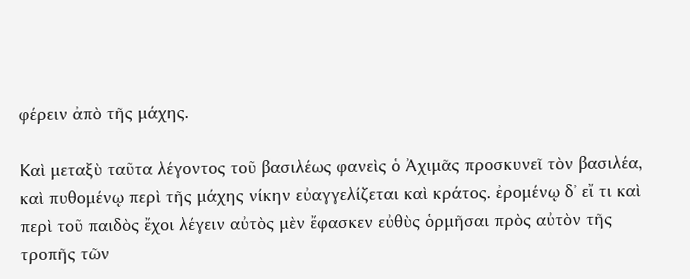φέρειν ἀπὸ τῆς μάχης.

Καὶ μεταξὺ ταῦτα λέγοντος τοῦ βασιλέως φανεὶς ὁ Ἀχιμᾶς προσκυνεῖ τὸν βασιλέα, καὶ πυθομένῳ περὶ τῆς μάχης νίκην εὐαγγελίζεται καὶ κράτος. ἐρομένῳ δʼ εἴ τι καὶ περὶ τοῦ παιδὸς ἔχοι λέγειν αὐτὸς μὲν ἔφασκεν εὐθὺς ὁρμῆσαι πρὸς αὐτὸν τῆς τροπῆς τῶν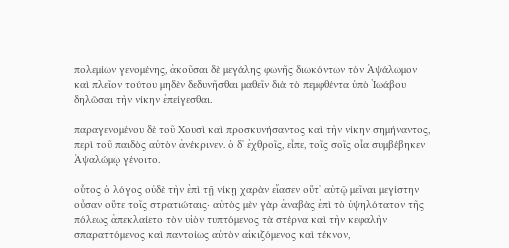πολεμίων γενομένης, ἀκοῦσαι δὲ μεγάλης φωνῆς διωκόντων τὸν Ἀψάλωμον καὶ πλεῖον τούτου μηδὲν δεδυνῆσθαι μαθεῖν διὰ τὸ πεμφθέντα ὑπὸ Ἰωάβου δηλῶσαι τὴν νίκην ἐπείγεσθαι.

παραγενομένου δὲ τοῦ Χουσὶ καὶ προσκυνήσαντος καὶ τὴν νίκην σημήναντος, περὶ τοῦ παιδὸς αὐτὸν ἀνέκρινεν. ὁ δʼ ἐχθροῖς, εἶπε, τοῖς σοῖς οἷα συμβέβηκεν Ἀψαλώμῳ γένοιτο.

οὗτος ὁ λόγος οὐδὲ τὴν ἐπὶ τῇ νίκῃ χαρὰν εἴασεν οὔτʼ αὐτῷ μεῖναι μεγίστην οὖσαν οὔτε τοῖς στρατιώταις· αὐτὸς μὲν γὰρ ἀναβὰς ἐπὶ τὸ ὑψηλότατον τῆς πόλεως ἀπεκλαίετο τὸν υἱὸν τυπτόμενος τὰ στέρνα καὶ τὴν κεφαλὴν σπαραττόμενος καὶ παντοίως αὑτὸν αἰκιζόμενος καὶ τέκνον,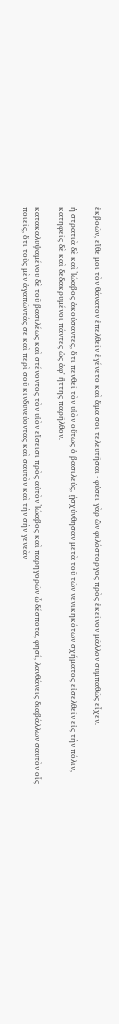ἐκβοῶν, εἴθε μοι τὸν θάνατον ἐπελθεῖν ἐγένετο καὶ ἅμα σοι τελευτῆσαι · φύσει γὰρ ὢν φιλόστοργος πρὸς ἐκεῖνον μᾶλλον συμπαθῶς εἶχεν.

ἡ στρατιὰ δὲ καὶ Ἰώαβος ἀκούσαντες, ὅτι πενθεῖ τὸν υἱὸν οὕτως ὁ βασιλεύς, ᾐσχύνθησαν μετὰ τοῦ τῶν νενικηκότων σχήματος εἰσελθεῖν εἰς τὴν πόλιν, κατηφεῖς δὲ καὶ δεδακρυμένοι πάντες ὡς ἀφʼ ἥττης παρῆλθον.

κατακαλυψαμένου δὲ τοῦ βασιλέως καὶ στένοντος τὸν υἱὸν εἴσεισι πρὸς αὐτὸν Ἰώαβος καὶ παρηγορῶν ὦ δέσποτα, φησί, λανθάνεις διαβάλλων σαυτὸν οἷς ποιεῖς, ὅτι τοὺς μὲν ἀγαπῶντάς σε καὶ περὶ σοῦ κινδυνεύοντας καὶ σαυτὸν καὶ τὴν σὴν γενεὰν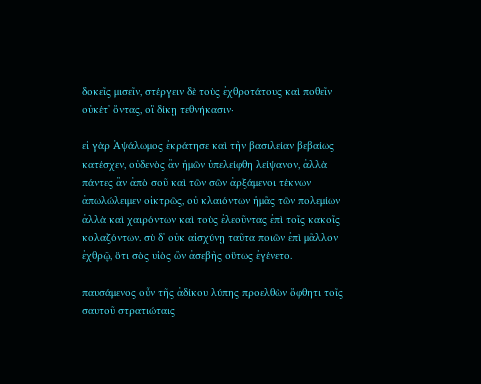δοκεῖς μισεῖν, στέργειν δὲ τοὺς ἐχθροτάτους καὶ ποθεῖν οὐκέτʼ ὄντας, οἳ δίκῃ τεθνήκασιν·

εἰ γὰρ Ἀψάλωμος ἐκράτησε καὶ τὴν βασιλείαν βεβαίως κατέσχεν, οὐδενὸς ἂν ἡμῶν ὑπελείφθη λείψανον, ἀλλὰ πάντες ἂν ἀπὸ σοῦ καὶ τῶν σῶν ἀρξάμενοι τέκνων ἀπωλώλειμεν οἰκτρῶς, οὐ κλαιόντων ἡμᾶς τῶν πολεμίων ἀλλὰ καὶ χαιρόντων καὶ τοὺς ἐλεοῦντας ἐπὶ τοῖς κακοῖς κολαζόντων. σὺ δʼ οὐκ αἰσχύνῃ ταῦτα ποιῶν ἐπὶ μᾶλλον ἐχθρῷ, ὅτι σὸς υἱὸς ὢν ἀσεβὴς οὕτως ἐγένετο.

παυσάμενος οὖν τῆς ἀδίκου λύπης προελθὼν ὄφθητι τοῖς σαυτοῦ στρατιώταις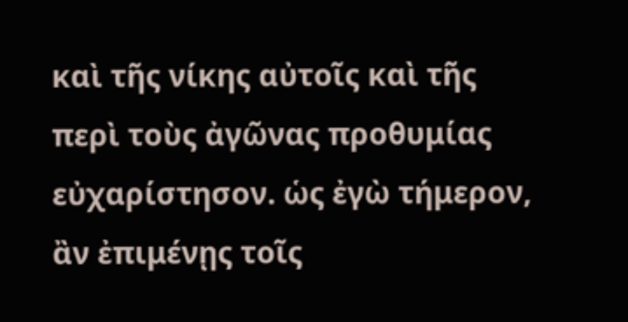καὶ τῆς νίκης αὐτοῖς καὶ τῆς περὶ τοὺς ἀγῶνας προθυμίας εὐχαρίστησον. ὡς ἐγὼ τήμερον, ἂν ἐπιμένῃς τοῖς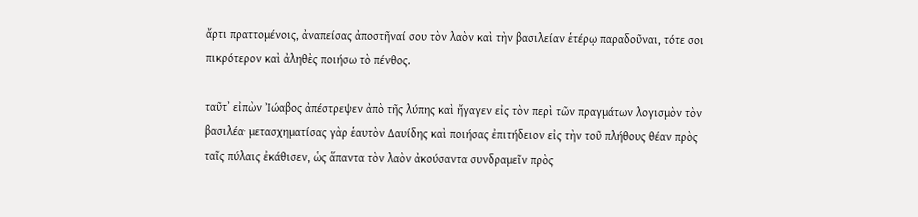ἄρτι πραττομένοις, ἀναπείσας ἀποστῆναί σου τὸν λαὸν καὶ τὴν βασιλείαν ἑτέρῳ παραδοῦναι, τότε σοι πικρότερον καὶ ἀληθὲς ποιήσω τὸ πένθος.

ταῦτʼ εἰπὼν Ἰώαβος ἀπέστρεψεν ἀπὸ τῆς λύπης καὶ ἤγαγεν εἰς τὸν περὶ τῶν πραγμάτων λογισμὸν τὸν βασιλέα· μετασχηματίσας γὰρ ἑαυτὸν Δαυίδης καὶ ποιήσας ἐπιτήδειον εἰς τὴν τοῦ πλήθους θέαν πρὸς ταῖς πύλαις ἐκάθισεν, ὡς ἅπαντα τὸν λαὸν ἀκούσαντα συνδραμεῖν πρὸς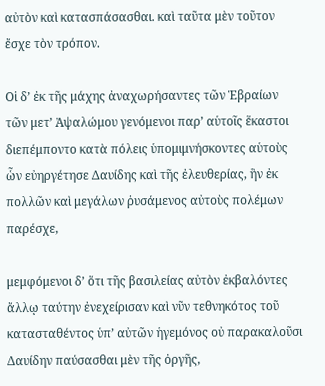αὐτὸν καὶ κατασπάσασθαι. καὶ ταῦτα μὲν τοῦτον ἔσχε τὸν τρόπον.

Οἱ δʼ ἐκ τῆς μάχης ἀναχωρήσαντες τῶν Ἑβραίων τῶν μετʼ Ἀψαλώμου γενόμενοι παρʼ αὑτοῖς ἕκαστοι διεπέμποντο κατὰ πόλεις ὑπομιμνήσκοντες αὑτοὺς ὧν εὐηργέτησε Δαυίδης καὶ τῆς ἐλευθερίας, ἣν ἐκ πολλῶν καὶ μεγάλων ῥυσάμενος αὐτοὺς πολέμων παρέσχε,

μεμφόμενοι δʼ ὅτι τῆς βασιλείας αὐτὸν ἐκβαλόντες ἄλλῳ ταύτην ἐνεχείρισαν καὶ νῦν τεθνηκότος τοῦ κατασταθέντος ὑπʼ αὐτῶν ἡγεμόνος οὐ παρακαλοῦσι Δαυίδην παύσασθαι μὲν τῆς ὀργῆς,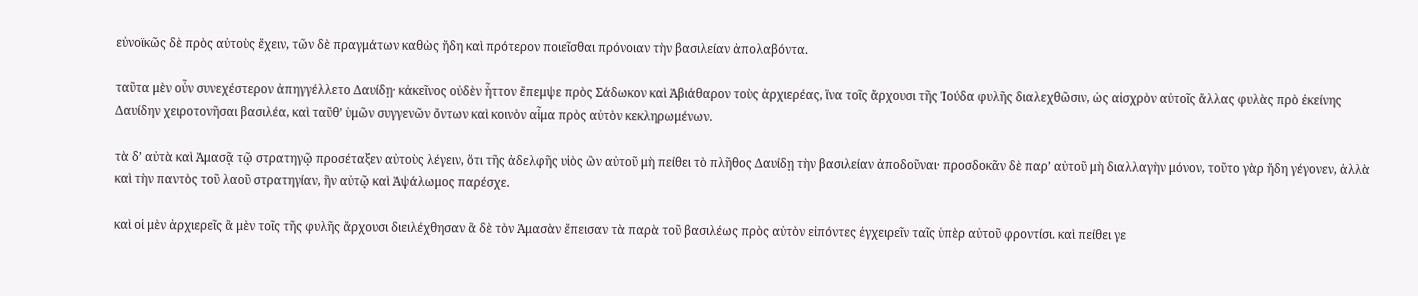εὐνοϊκῶς δὲ πρὸς αὐτοὺς ἔχειν, τῶν δὲ πραγμάτων καθὼς ἤδη καὶ πρότερον ποιεῖσθαι πρόνοιαν τὴν βασιλείαν ἀπολαβόντα.

ταῦτα μὲν οὖν συνεχέστερον ἀπηγγέλλετο Δαυίδῃ· κἀκεῖνος οὐδὲν ἧττον ἔπεμψε πρὸς Σάδωκον καὶ Ἀβιάθαρον τοὺς ἀρχιερέας, ἵνα τοῖς ἄρχουσι τῆς Ἰούδα φυλῆς διαλεχθῶσιν, ὡς αἰσχρὸν αὐτοῖς ἄλλας φυλὰς πρὸ ἐκείνης Δαυίδην χειροτονῆσαι βασιλέα, καὶ ταῦθʼ ὑμῶν συγγενῶν ὄντων καὶ κοινὸν αἷμα πρὸς αὐτὸν κεκληρωμένων.

τὰ δʼ αὐτὰ καὶ Ἀμασᾷ τῷ στρατηγῷ προσέταξεν αὐτοὺς λέγειν, ὅτι τῆς ἀδελφῆς υἱὸς ὢν αὐτοῦ μὴ πείθει τὸ πλῆθος Δαυίδῃ τὴν βασιλείαν ἀποδοῦναι· προσδοκᾶν δὲ παρʼ αὐτοῦ μὴ διαλλαγὴν μόνον, τοῦτο γὰρ ἤδη γέγονεν, ἀλλὰ καὶ τὴν παντὸς τοῦ λαοῦ στρατηγίαν, ἣν αὐτῷ καὶ Ἀψάλωμος παρέσχε.

καὶ οἱ μὲν ἀρχιερεῖς ἃ μὲν τοῖς τῆς φυλῆς ἄρχουσι διειλέχθησαν ἃ δὲ τὸν Ἀμασὰν ἔπεισαν τὰ παρὰ τοῦ βασιλέως πρὸς αὐτὸν εἰπόντες ἐγχειρεῖν ταῖς ὑπὲρ αὐτοῦ φροντίσι. καὶ πείθει γε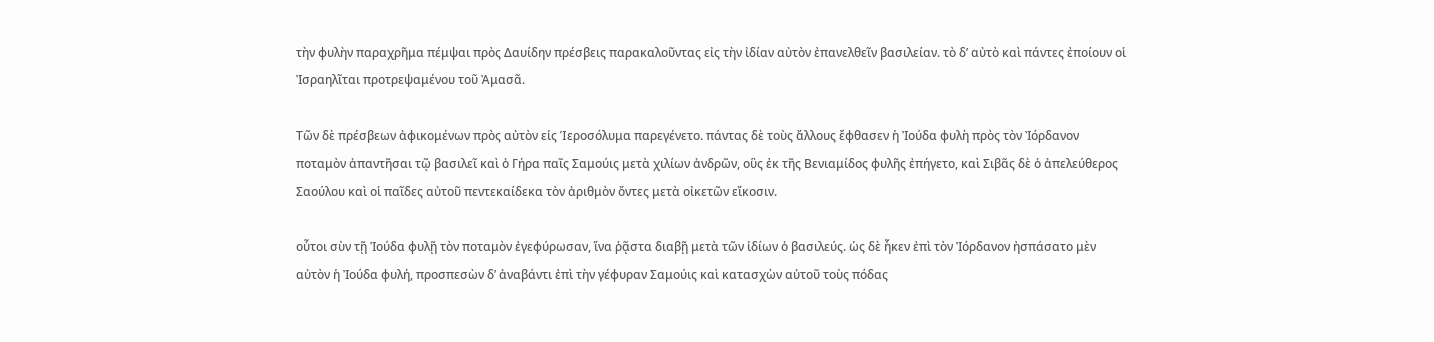τὴν φυλὴν παραχρῆμα πέμψαι πρὸς Δαυίδην πρέσβεις παρακαλοῦντας εἰς τὴν ἰδίαν αὐτὸν ἐπανελθεῖν βασιλείαν. τὸ δʼ αὐτὸ καὶ πάντες ἐποίουν οἱ Ἰσραηλῖται προτρεψαμένου τοῦ Ἀμασᾶ.

Τῶν δὲ πρέσβεων ἀφικομένων πρὸς αὐτὸν εἰς Ἱεροσόλυμα παρεγένετο. πάντας δὲ τοὺς ἄλλους ἔφθασεν ἡ Ἰούδα φυλὴ πρὸς τὸν Ἰόρδανον ποταμὸν ἀπαντῆσαι τῷ βασιλεῖ καὶ ὁ Γήρα παῖς Σαμούις μετὰ χιλίων ἀνδρῶν, οὓς ἐκ τῆς Βενιαμίδος φυλῆς ἐπήγετο, καὶ Σιβᾶς δὲ ὁ ἀπελεύθερος Σαούλου καὶ οἱ παῖδες αὐτοῦ πεντεκαίδεκα τὸν ἀριθμὸν ὄντες μετὰ οἰκετῶν εἴκοσιν.

οὗτοι σὺν τῇ Ἰούδα φυλῇ τὸν ποταμὸν ἐγεφύρωσαν, ἵνα ῥᾷστα διαβῇ μετὰ τῶν ἰδίων ὁ βασιλεύς. ὡς δὲ ἧκεν ἐπὶ τὸν Ἰόρδανον ἠσπάσατο μὲν αὐτὸν ἡ Ἰούδα φυλή, προσπεσὼν δʼ ἀναβάντι ἐπὶ τὴν γέφυραν Σαμούις καὶ κατασχὼν αὐτοῦ τοὺς πόδας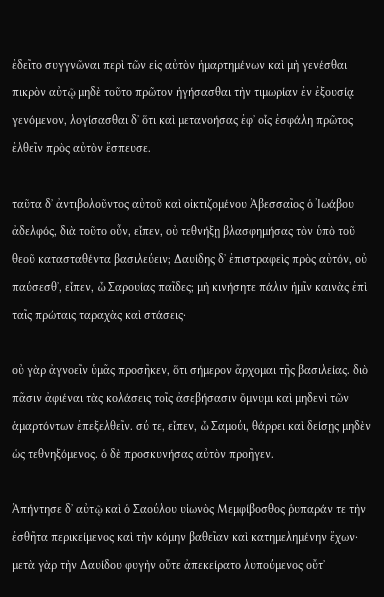ἐδεῖτο συγγνῶναι περὶ τῶν εἰς αὐτὸν ἡμαρτημένων καὶ μὴ γενέσθαι πικρὸν αὐτῷ μηδὲ τοῦτο πρῶτον ἡγήσασθαι τὴν τιμωρίαν ἐν ἐξουσίᾳ γενόμενον, λογίσασθαι δʼ ὅτι καὶ μετανοήσας ἐφʼ οἷς ἐσφάλη πρῶτος ἐλθεῖν πρὸς αὐτὸν ἔσπευσε.

ταῦτα δʼ ἀντιβολοῦντος αὐτοῦ καὶ οἰκτιζομένου Ἀβεσσαῖος ὁ Ἰωάβου ἀδελφός, διὰ τοῦτο οὖν, εἶπεν, οὐ τεθνήξῃ βλασφημήσας τὸν ὑπὸ τοῦ θεοῦ κατασταθέντα βασιλεύειν; Δαυίδης δʼ ἐπιστραφεὶς πρὸς αὐτόν, οὐ παύσεσθʼ, εἶπεν, ὦ Σαρουίας παῖδες; μὴ κινήσητε πάλιν ἡμῖν καινὰς ἐπὶ ταῖς πρώταις ταραχὰς καὶ στάσεις·

οὐ γὰρ ἀγνοεῖν ὑμᾶς προσῆκεν, ὅτι σήμερον ἄρχομαι τῆς βασιλείας. διὸ πᾶσιν ἀφιέναι τὰς κολάσεις τοῖς ἀσεβήσασιν ὄμνυμι καὶ μηδενὶ τῶν ἁμαρτόντων ἐπεξελθεῖν. σύ τε, εἶπεν, ὦ Σαμούι, θάρρει καὶ δείσῃς μηδὲν ὡς τεθνηξόμενος. ὁ δὲ προσκυνήσας αὐτὸν προῆγεν.

Ἀπήντησε δʼ αὐτῷ καὶ ὁ Σαούλου υἱωνὸς Μεμφίβοσθος ῥυπαράν τε τὴν ἐσθῆτα περικείμενος καὶ τὴν κόμην βαθεῖαν καὶ κατημελημένην ἔχων· μετὰ γὰρ τὴν Δαυίδου φυγὴν οὔτε ἀπεκείρατο λυπούμενος οὔτʼ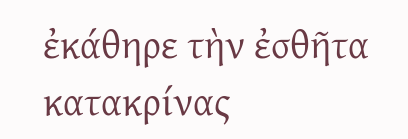ἐκάθηρε τὴν ἐσθῆτα κατακρίνας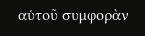αὑτοῦ συμφορὰν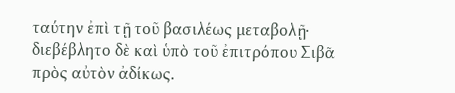ταύτην ἐπὶ τῇ τοῦ βασιλέως μεταβολῇ· διεβέβλητο δὲ καὶ ὑπὸ τοῦ ἐπιτρόπου Σιβᾶ πρὸς αὐτὸν ἀδίκως.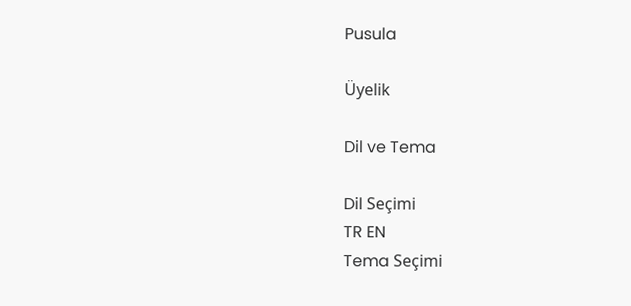Pusula

Üyelik

Dil ve Tema

Dil Seçimi
TR EN
Tema Seçimi